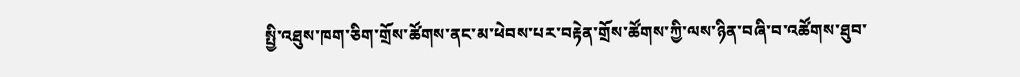སྤྱི་འཐུས་ཁག་ཅིག་གྲོས་ཚོགས་ནང་མ་ཕེབས་པར་བརྟེན་གྲོས་ཚོགས་ཀྱི་ལས་ཉིན་བཞི་བ་འཚོགས་ཐུབ་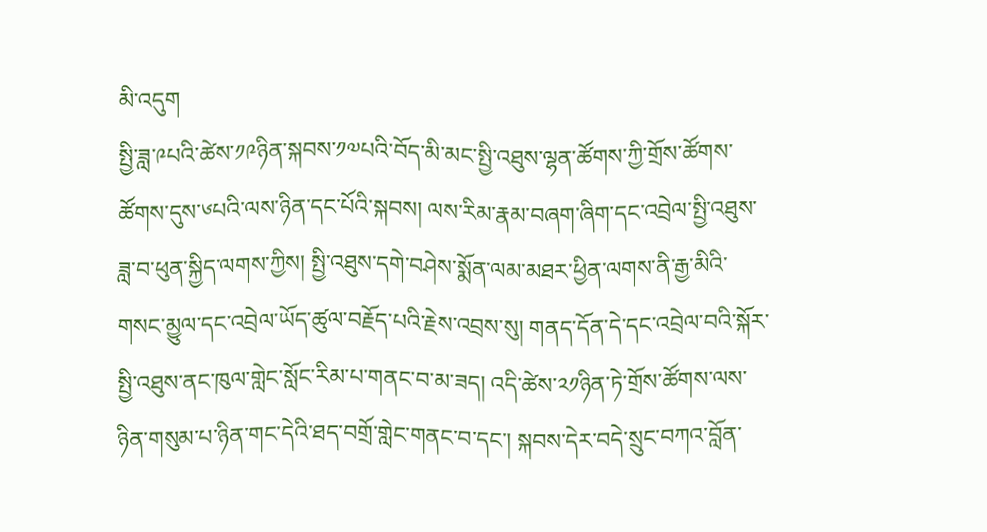མི་འདུག
སྤྱི་ཟླ་༩པའི་ཚེས་༡༩ཉིན་སྐབས་༡༧པའི་བོད་མི་མང་སྤྱི་འཐུས་ལྷན་ཚོགས་ཀྱི་གྲོས་ཚོགས་ཚོགས་དུས་༦པའི་ལས་ཉིན་དང་པོའི་སྐབས། ལས་རིམ་རྣམ་བཞག་ཞིག་དང་འབྲེལ་སྤྱི་འཐུས་ཟླ་བ་ཕུན་སྐྱིད་ལགས་ཀྱིས། སྤྱི་འཐུས་དགེ་བཤེས་སྨོན་ལམ་མཐར་ཕྱིན་ལགས་ནི་རྒྱ་མིའི་གསང་མྱུལ་དང་འབྲེལ་ཡོད་ཚུལ་བརྗོད་པའི་རྗེས་འབྲས་སུ། གནད་དོན་དེ་དང་འབྲེལ་བའི་སྐོར་སྤྱི་འཐུས་ནང་ཁུལ་གླེང་སློང་རིམ་པ་གནང་བ་མ་ཟད། འདི་ཚེས་༢༡ཉིན་ཏེ་གྲོས་ཚོགས་ལས་ཉིན་གསུམ་པ་ཉིན་གང་དེའི་ཐད་བགྲོ་གླེང་གནང་བ་དང་། སྐབས་དེར་བདེ་སྲུང་བཀའ་བློན་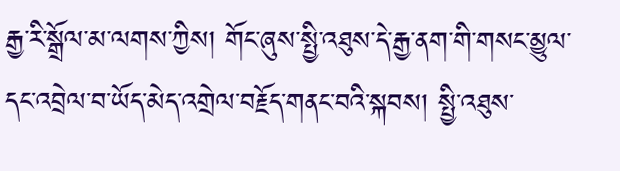རྒྱ་རི་སྒྲོལ་མ་ལགས་ཀྱིས། གོང་ཞུས་སྤྱི་འཐུས་དེ་རྒྱ་ནག་གི་གསང་མྱུལ་དང་འབྲེལ་བ་ཡོད་མེད་འགྲེལ་བརྗོད་གནང་བའི་སྐབས། སྤྱི་འཐུས་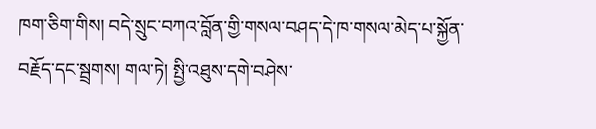ཁག་ཅིག་གིས། བདེ་སྲུང་བཀའ་བློན་གྱི་གསལ་བཤད་དེ་ཁ་གསལ་མེད་པ་སྐྱོན་བརྗོད་དང་སྦྲགས། གལ་ཏེ། སྤྱི་འཐུས་དགེ་བཤེས་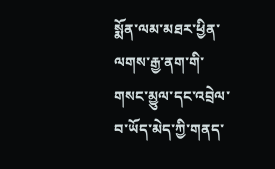སྨོན་ལམ་མཐར་ཕྱིན་ལགས་རྒྱ་ནག་གི་གསང་མྱུལ་དང་འབྲེལ་བ་ཡོད་མེད་ཀྱི་གནད་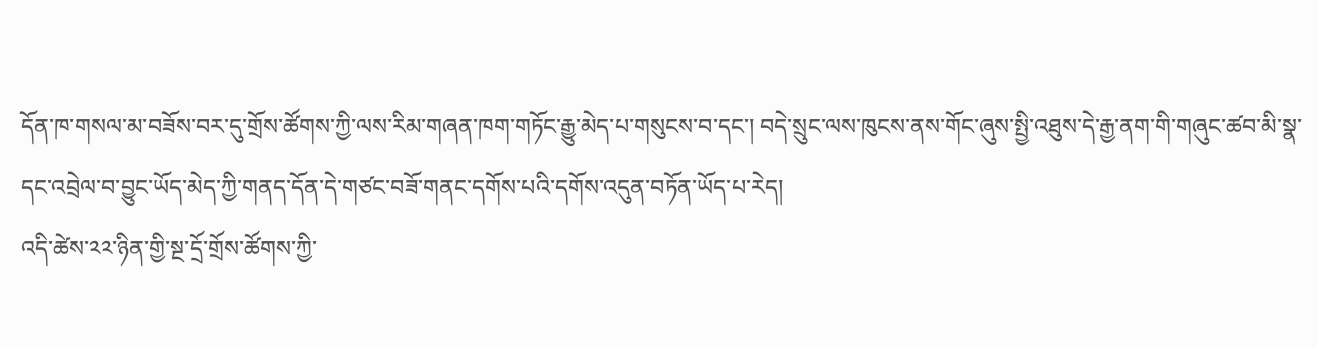དོན་ཁ་གསལ་མ་བཟོས་བར་དུ་གྲོས་ཚོགས་ཀྱི་ལས་རིམ་གཞན་ཁག་གཏོང་རྒྱུ་མེད་པ་གསུངས་བ་དང་། བདེ་སྲུང་ལས་ཁུངས་ནས་གོང་ཞུས་སྤྱི་འཐུས་དེ་རྒྱ་ནག་གི་གཞུང་ཚབ་མི་སྣ་དང་འབྲེལ་བ་བྱུང་ཡོད་མེད་ཀྱི་གནད་དོན་དེ་གཙང་བཟོ་གནང་དགོས་པའི་དགོས་འདུན་བཏོན་ཡོད་པ་རེད།
འདི་ཚེས་༢༢་ཉིན་གྱི་སྔ་དྲོ་གྲོས་ཚོགས་ཀྱི་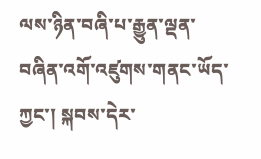ལས་ཉིན་བཞི་པ་རྒྱུན་ལྡན་བཞིན་འགོ་འཛུགས་གནང་ཡོད་ཀྱང་། སྐབས་དེར་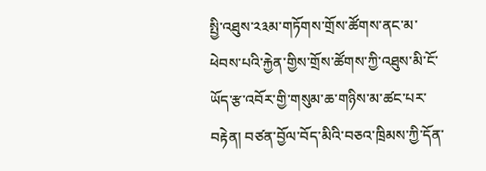སྤྱི་འཐུས་༢༣མ་གཏོགས་གྲོས་ཚོགས་ནང་མ་ཕེབས་པའི་རྐྱེན་གྱིས་གྲོས་ཚོགས་ཀྱི་འཐུས་མི་ངོ་ཡོད་རྩ་འབོར་གྱི་གསུམ་ཆ་གཉིས་མ་ཚང་པར་བརྟེན། བཙན་བྱོལ་བོད་མིའི་བཅའ་ཁྲིམས་ཀྱི་དོན་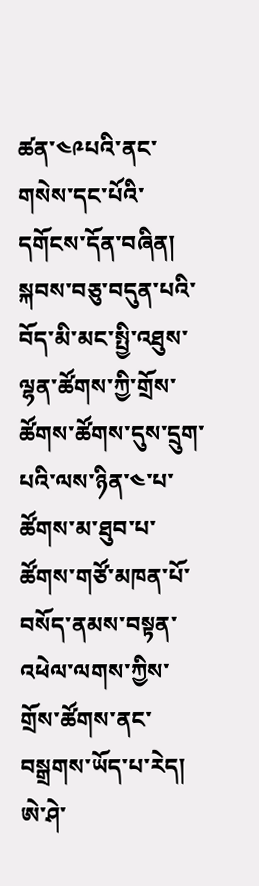ཚན་༤༩པའི་ནང་གསེས་དང་པོའི་དགོངས་དོན་བཞིན། སྐབས་བཅུ་བདུན་པའི་བོད་མི་མང་སྤྱི་འཐུས་ལྷན་ཚོགས་ཀྱི་གྲོས་ཚོགས་ཚོགས་དུས་དྲུག་པའི་ལས་ཉིན་༤་པ་ཚོགས་མ་ཐུབ་པ་ཚོགས་གཙོ་མཁན་པོ་བསོད་ནམས་བསྟན་འཕེལ་ལགས་ཀྱིས་གྲོས་ཚོགས་ནང་བསྒྲགས་ཡོད་པ་རེད།
ཨེ་ཤེ་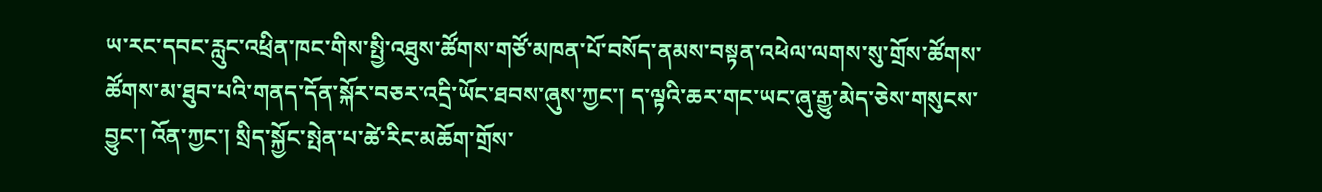ཡ་རང་དབང་རླུང་འཕྲིན་ཁང་གིས་སྤྱི་འཐུས་ཚོགས་གཙོ་མཁན་པོ་བསོད་ནམས་བསྟན་འཕེལ་ལགས་སུ་གྲོས་ཚོགས་ཚོགས་མ་ཐུབ་པའི་གནད་དོན་སྐོར་བཅར་འདྲི་ཡོང་ཐབས་ཞུས་ཀྱང་། ད་ལྟའི་ཆར་གང་ཡང་ཞུ་རྒྱུ་མེད་ཅེས་གསུངས་བྱུང་། འོན་ཀྱང་། སྲིད་སྐྱོང་སྤེན་པ་ཚེ་རིང་མཆོག་གྲོས་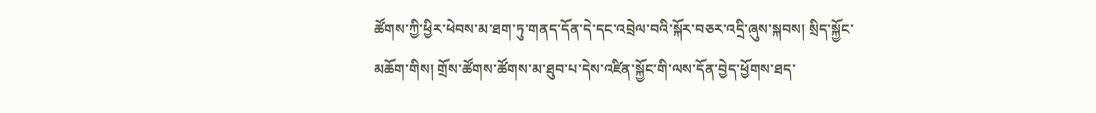ཚོགས་ཀྱི་ཕྱིར་ཕེབས་མ་ཐག་ཏུ་གནད་དོན་དེ་དང་འབྲེལ་བའི་སྐོར་བཅར་འདྲི་ཞུས་སྐབས། སྲིད་སྐྱོང་མཆོག་གིས། གྲོས་ཚོགས་ཚོགས་མ་ཐུབ་པ་དེས་འཛིན་སྐྱོང་གི་ལས་དོན་བྱེད་ཕྱོགས་ཐད་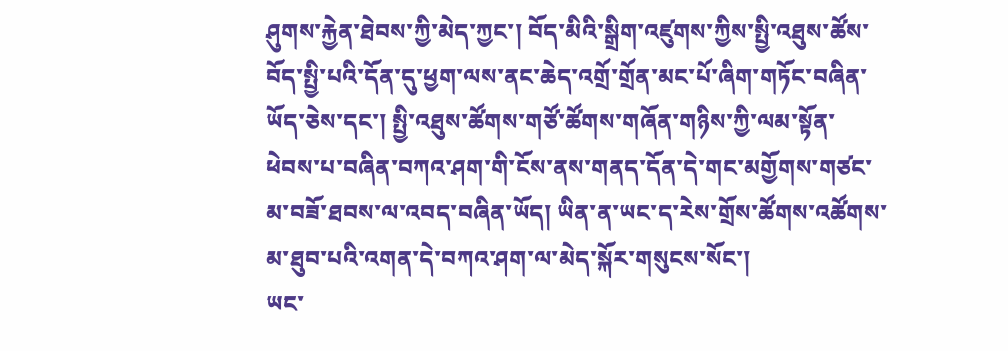ཤུགས་རྐྱེན་ཐེབས་ཀྱི་མེད་ཀྱང་། བོད་མིའི་སྒྲིག་འཛུགས་ཀྱིས་སྤྱི་འཐུས་ཚོས་བོད་སྤྱི་པའི་དོན་དུ་ཕྱག་ལས་ནང་ཆེད་འགྲོ་གྲོན་མང་པོ་ཞིག་གཏོང་བཞིན་ཡོད་ཅེས་དང་། སྤྱི་འཐུས་ཚོགས་གཙོ་ཚོགས་གཞོན་གཉིས་ཀྱི་ལམ་སྟོན་ཕེབས་པ་བཞིན་བཀའ་ཤག་གི་ངོས་ནས་གནད་དོན་དེ་གང་མགྱོགས་གཙང་མ་བཟོ་ཐབས་ལ་འབད་བཞིན་ཡོད། ཡིན་ན་ཡང་ད་རེས་གྲོས་ཚོགས་འཚོགས་མ་ཐུབ་པའི་འགན་དེ་བཀའ་ཤག་ལ་མེད་སྐོར་གསུངས་སོང་།
ཡང་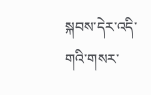སྐབས་དེར་འདི་གའི་གསར་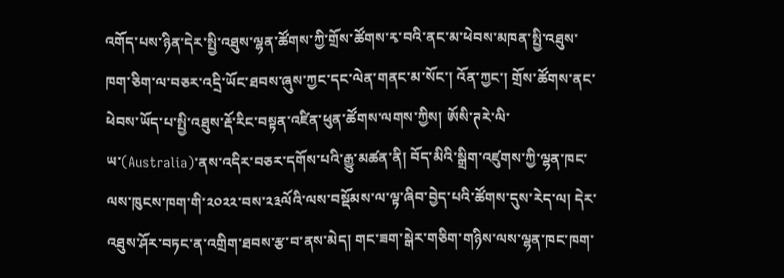འགོད་པས་ཉིན་དེར་སྤྱི་འཐུས་ལྷན་ཚོགས་ཀྱི་གྲོས་ཚོགས་རྭ་བའི་ནང་མ་ཕེབས་མཁན་སྤྱི་འཐུས་ཁག་ཅིག་ལ་བཅར་འདྲི་ཡོང་ཐབས་ཞུས་ཀྱང་དང་ལེན་གནང་མ་སོང་། འོན་ཀྱང་། གྲོས་ཚོགས་ནང་ཕེབས་ཡོད་པ་སྤྱི་འཐུས་རྡོ་རིང་བསྟན་འཛིན་ཕུན་ཚོགས་ལགས་ཀྱིས། ཨོསི་ཊརེ་ལི་ཡ་(Australia)་ནས་འདིར་བཅར་དགོས་པའི་རྒྱུ་མཚན་ནི། བོད་མིའི་སྒྲིག་འཛུགས་ཀྱི་ལྷན་ཁང་ལས་ཁུངས་ཁག་གི་༢༠༢༢་བས་༢༣ལོའི་ལས་བསྡོམས་ལ་ལྟ་ཞིབ་བྱེད་པའི་ཚོགས་དུས་རེད་ལ། དེར་འཐུས་ཤོར་བཏང་ན་འགྲིག་ཐབས་རྩ་བ་ནས་མེད། གང་ཟག་སྒེར་གཅིག་གཉིས་ལས་ལྷན་ཁང་ཁག་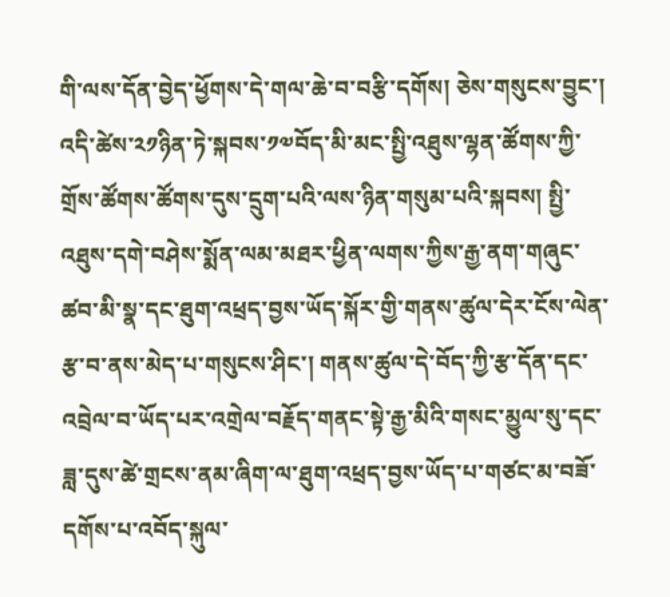གི་ལས་དོན་བྱེད་ཕྱོགས་དེ་གལ་ཆེ་བ་བརྩི་དགོས། ཅེས་གསུངས་བྱུང་།
འདི་ཚེས་༢༡ཉིན་ཏེ་སྐབས་༡༧བོད་མི་མང་སྤྱི་འཐུས་ལྷན་ཚོགས་ཀྱི་གྲོས་ཚོགས་ཚོགས་དུས་དྲུག་པའི་ལས་ཉིན་གསུམ་པའི་སྐབས། སྤྱི་འཐུས་དགེ་བཤེས་སྨོན་ལམ་མཐར་ཕྱིན་ལགས་ཀྱིས་རྒྱ་ནག་གཞུང་ཚབ་མི་སྣ་དང་ཐུག་འཕྲད་བྱས་ཡོད་སྐོར་གྱི་གནས་ཚུལ་དེར་ངོས་ལེན་རྩ་བ་ནས་མེད་པ་གསུངས་ཤིང་། གནས་ཚུལ་དེ་བོད་ཀྱི་རྩ་དོན་དང་འབྲེལ་བ་ཡོད་པར་འགྲེལ་བརྗོད་གནང་སྟེ་རྒྱ་མིའི་གསང་མྱུལ་སུ་དང་ཟླ་དུས་ཚེ་གྲངས་ནམ་ཞིག་ལ་ཐུག་འཕྲད་བྱས་ཡོད་པ་གཙང་མ་བཟོ་དགོས་པ་འབོད་སྐུལ་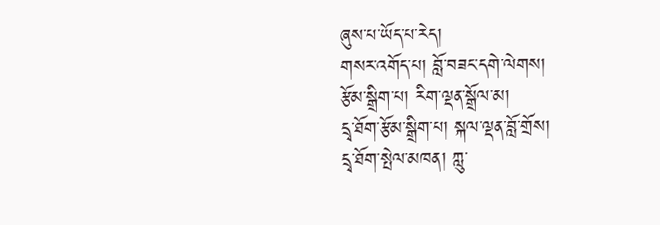ཞུས་པ་ཡོད་པ་རེད།
གསར་འགོད་པ། བློ་བཟང་དགེ་ལེགས།
རྩོམ་སྒྲིག་པ། རིག་ལྡན་སྒྲོལ་མ།
དྲྭ་ཐོག་རྩོམ་སྒྲིག་པ། སྐལ་ལྡན་བློ་གྲོས།
དྲྭ་ཐོག་སྤེལ་མཁན། ཀླུ་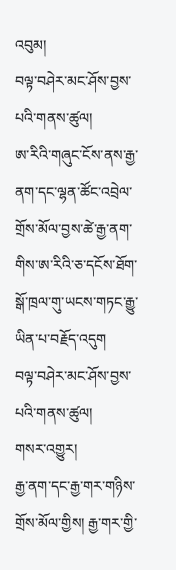འབུམ།
བལྟ་བཤེར་མང་ཤོས་བྱས་པའི་གནས་ཚུལ།
ཨ་རིའི་གཞུང་ངོས་ནས་རྒྱ་ནག་དང་ལྷན་ཚོང་འབྲེལ་གྲོས་མོལ་བྱས་ཚེ་རྒྱ་ནག་གིས་ཨ་རིའི་ཅ་དངོས་ཐོག་སྒོ་ཁྲལ་གུ་ཡངས་གཏང་རྒྱུ་ཡིན་པ་བརྗོད་འདུག
བལྟ་བཤེར་མང་ཤོས་བྱས་པའི་གནས་ཚུལ།
གསར་འགྱུར།
རྒྱ་ནག་དང་རྒྱ་གར་གཉིས་གྲོས་མོལ་གྱིས། རྒྱ་གར་གྱི་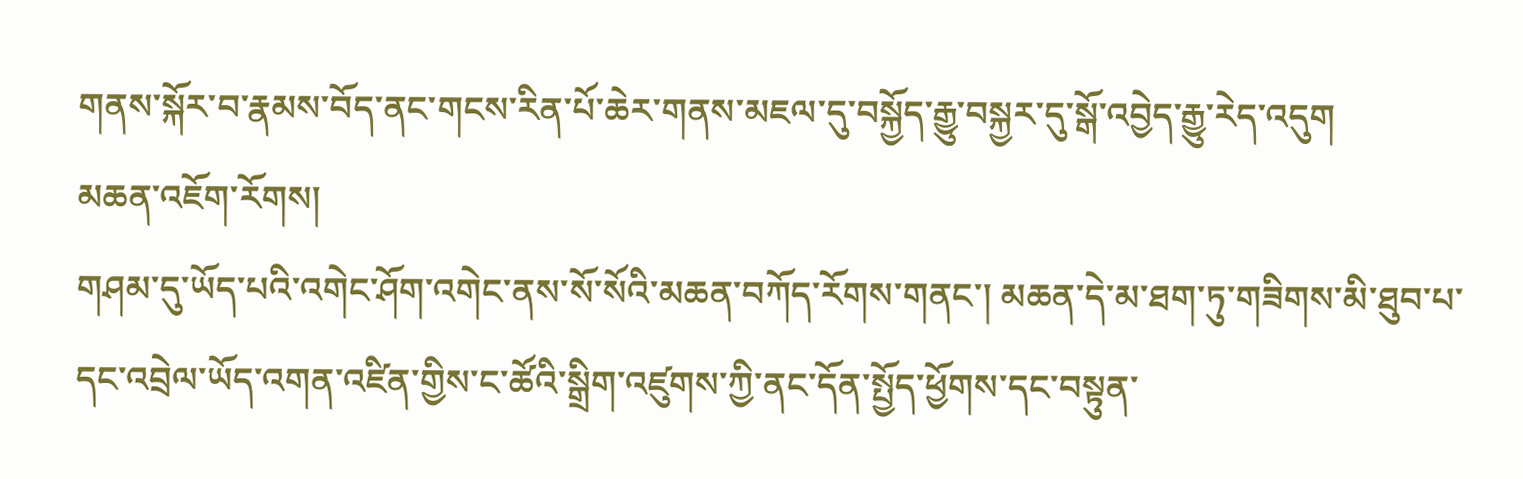གནས་སྐོར་བ་རྣམས་བོད་ནང་གངས་རིན་པོ་ཆེར་གནས་མཇལ་དུ་བསྐྱོད་རྒྱུ་བསྐྱར་དུ་སྒོ་འབྱེད་རྒྱུ་རེད་འདུག
མཆན་འཇོག་རོགས།
གཤམ་དུ་ཡོད་པའི་འགེང་ཤོག་འགེང་ནས་སོ་སོའི་མཆན་བཀོད་རོགས་གནང་། མཆན་དེ་མ་ཐག་ཏུ་གཟིགས་མི་ཐུབ་པ་དང་འབྲེལ་ཡོད་འགན་འཛིན་གྱིས་ང་ཚོའི་སྒྲིག་འཛུགས་ཀྱི་ནང་དོན་སྤྱོད་ཕྱོགས་དང་བསྟུན་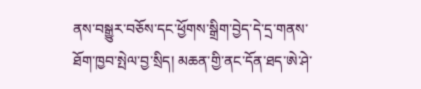ནས་བསྒྱུར་བཅོས་དང་ཕྱོགས་སྒྲིག་བྱེད་དེ་དྲ་གནས་ཐོག་ཁྱབ་སྤེལ་བྱ་སྲིད། མཆན་གྱི་ནང་དོན་ཐད་ཨེ་ཤེ་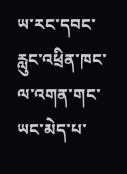ཡ་རང་དབང་རླུང་འཕྲིན་ཁང་ལ་འགན་གང་ཡང་མེད་པ་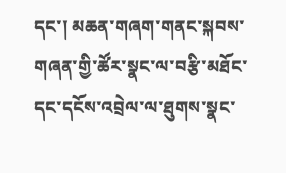དང་། མཆན་གཞག་གནང་སྐབས་གཞན་གྱི་ཚོར་སྣང་ལ་བརྩི་མཐོང་དང་དངོས་འབྲེལ་ལ་ཐུགས་སྣང་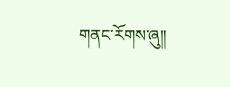གནང་རོགས་ཞུ༎